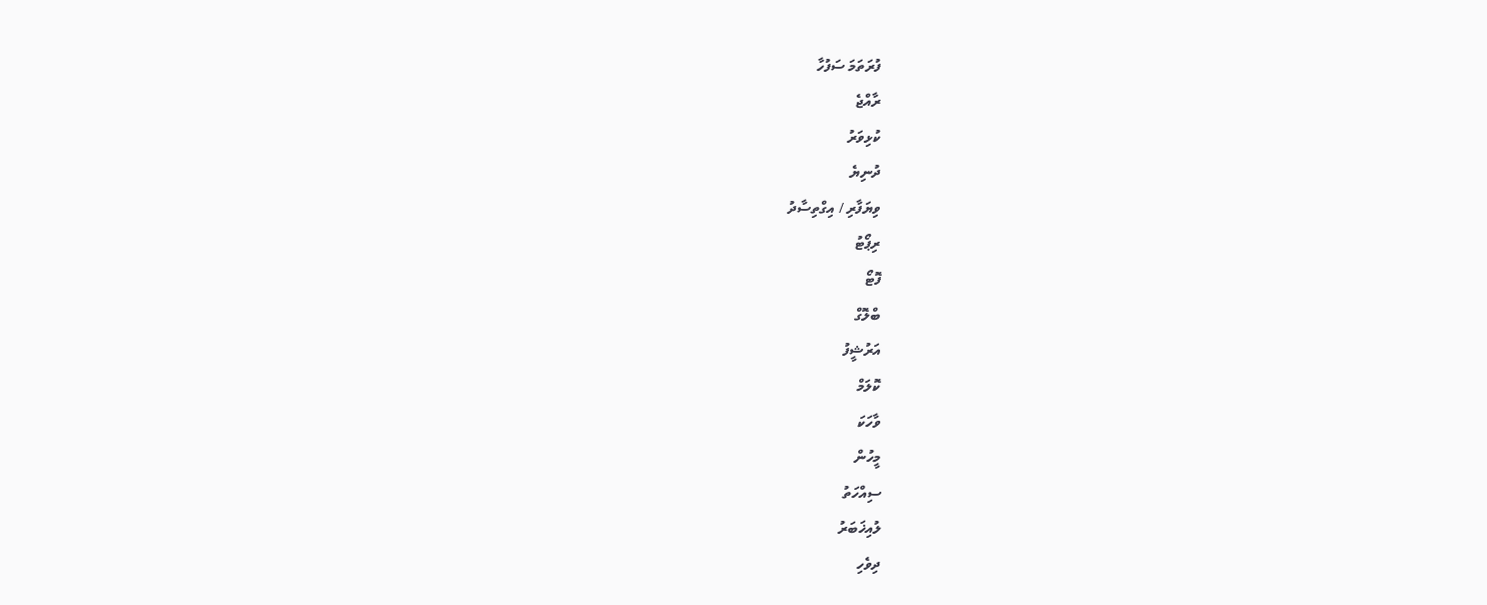ފުރަތަމަ ސަފުހާ
ރާއްޖެ
ކުޅިވަރު
ދުނިޔެ
ވިޔަފާރި / އިގްތިސާދު
ރިޕޯޓު
ފޮޓޯ
ބްލޮގް
އަރުޝީފު
ކޮލަމް
ވާހަކަ
މީހުން
ސިއްހަތު
ލުއިޚަބަރު
ދިވެހި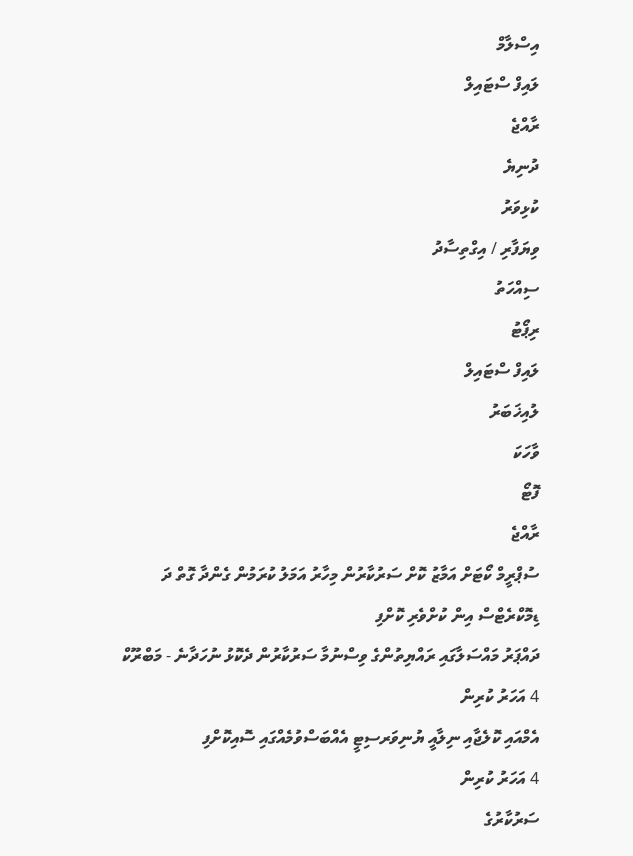އިސްލާމް
ލައިފް ސްޓައިލް
ރާއްޖެ
ދުނިޔެ
ކުޅިވަރު
ވިޔަފާރި / އިގްތިސާދު
ސިއްހަތު
ރިޕޯޓު
ލައިފް ސްޓައިލް
ލުއިޚަބަރު
ވާހަކަ
ފޮޓޯ
ރާއްޖެ
ސުޕްރީމް ކޯޓަށް އަމާޒު ކޮށް ސަރުކާރުން މިހާރު އަމަލު ކުރަމުން ގެންދާ ގޮތް ދަ ޑިމޮކްރެޓްސް އިން ކުށްވެރި ކޮށްފި
ދައްޕަރު މައްސަލާގައި ރައްޔިތުންގެ ވިސްނުމާ ސަރުކާރުން ދެކޮޅު ނުހަދާނެ - މަބްރޫކް
4 އަހަރު ކުރިން
އެމްއައި ކޮލެޖާއި ނިލާއީ ޔުނިވަރސިޓީ އެއްބަސްވުމެއްގައި ސޮއިކޮށްފި
4 އަހަރު ކުރިން
ސަރުކާރުގެ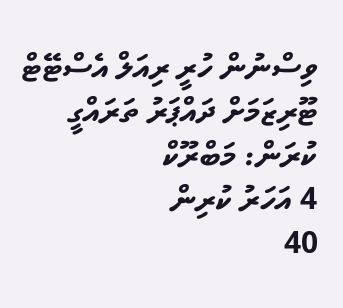ވިސްނުން ހުރީ ރިއަލް އެސްޓޭޓް ޓޫރިޒަމަށް ދައްޕަރު ތަރައްގީ ކުރަން: މަބްރޫކް
4 އަހަރު ކުރިން
40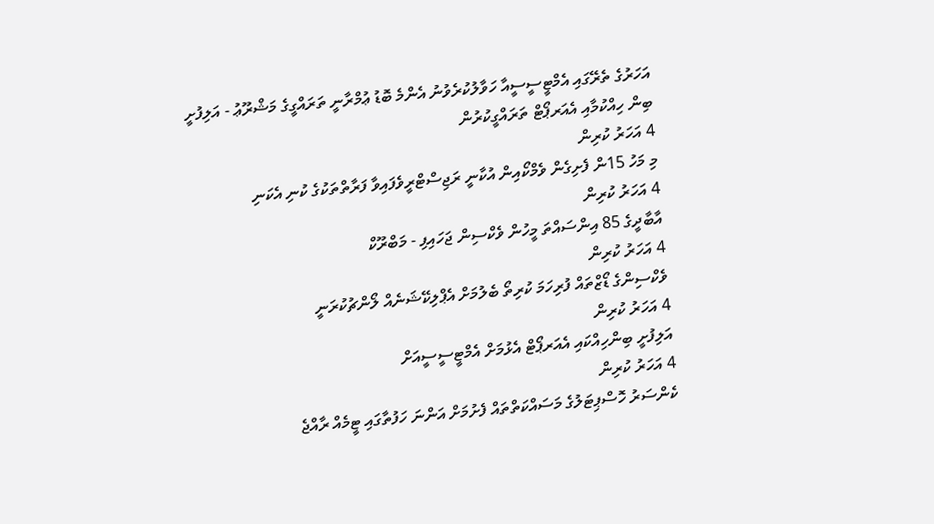އަހަރުގެ ތެރޭގައި އެމްޓީސީސީއާ ހަވާލުކުރެވުނު އެންމެ ބޮޑު ޢުމްރާނީ ތަރައްގީގެ މަޝްރޫޢު - އަލިފުށީ ބިން ހިއްކުމާއި އެއަރޕޯޓް ތަރައްގީކުރުން
4 އަހަރު ކުރިން
މި މަހު 15ން ފެށިގެން ވެމްކޯއިން އުކާނީ ރަޖިސްޓްރީވެފައިވާ ފަރާތްތަކުގެ ކުނި އެކަނި
4 އަހަރު ކުރިން
އާބާދީގެ 85 އިންސައްތަ މީހުން ވެކްސިން ޖަހައިފި - މަބްރޫކް
4 އަހަރު ކުރިން
ވެކްސިންގެ ޑޯޒްތައް ފުރިހަމަ ކުރިތޯ ބެލުމަށް އެޕްލިކޭޝަނެއް ލޯންޗުކުރަނީ
4 އަހަރު ކުރިން
އަލިފުށީ ބިންހިއްކައި އެއަރޕޯޓް އެޅުމަށް އެމްޓީސީސީއަށް
4 އަހަރު ކުރިން
ކެންސަރު ހޮސްޕިޓަލުގެ މަސައްކަތްތައް ފެށުމަށް އަންނަ ހަފުތާގައި ޓީމެއް ރާއްޖެ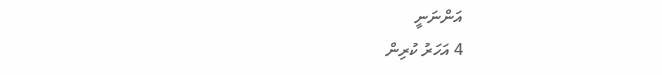އަންނަނީ
4 އަހަރު ކުރިން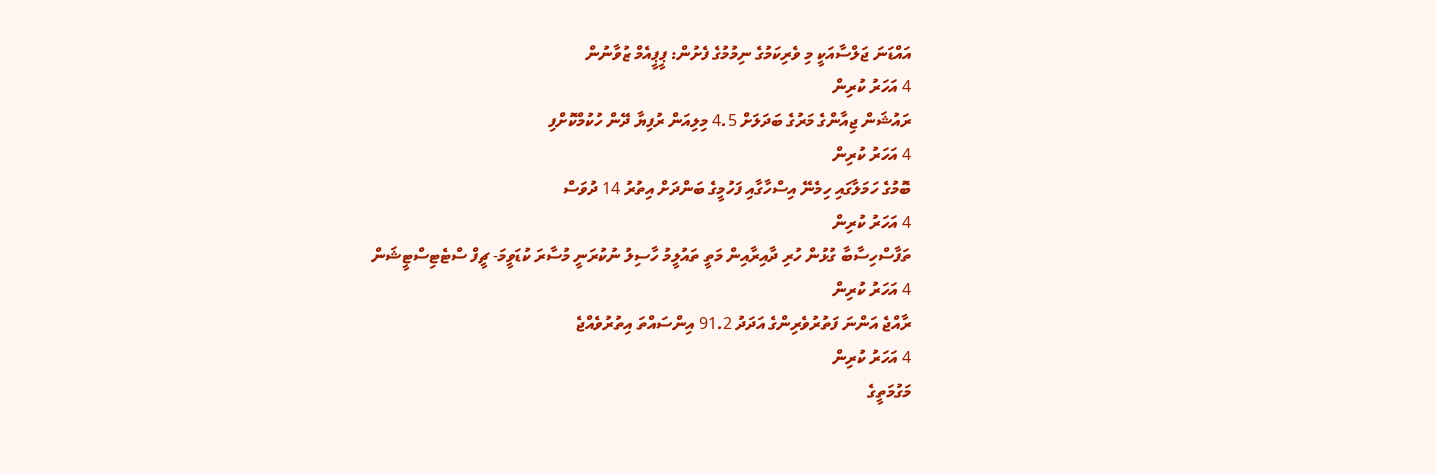އައްޑަނަ ޖަލްސާއަކީ މި ވެރިކަމުގެ ނިމުމުގެ ފެށުން: ޕީޕީއެމް ޒުވާނުން
4 އަހަރު ކުރިން
ރައުޝަން ޖިއާންގެ މަރުގެ ބަދަލަށް 4.5 މިލިއަން ރުފިޔާ ދޭން ހުކުމްކޮށްފި
4 އަހަރު ކުރިން
ބޮމުގެ ހަމަލާގައި ހިމެނޭ އިސްހާގާއި ފަހުމީގެ ބަންދަށް އިތުރު 14 ދުވަސް
4 އަހަރު ކުރިން
ތަފާސްހިސާބާ ގުޅުން ހުރި ދާއިރާއިން މަތީ ތައުލީމު ހާސިލު ނުކުރަނީ މުސާރަ ކުޑަވީމަ- ޗީފް ސްޓެޓިސްޓީޝަން
4 އަހަރު ކުރިން
ރާއްޖެ އަންނަ ފަތުރުވެރިންގެ އަދަދު 91.2 އިންސައްތަ އިތުރުވެއްޖެ
4 އަހަރު ކުރިން
މަގުމަތީގެ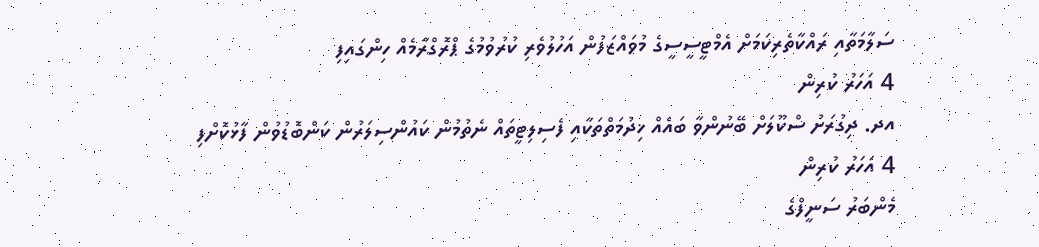ސަލާމަތާއި ރައްކާތެރިކަމަށް އެމްޓީސީސީގެ މުވައްޒަފުން އަހުލުވެރި ކުރުވުމުގެ ޕްރޮގްރާމެއް ހިންގައިފި
4 އަހަރު ކުރިން
އދ. ދިގުރަށު ސްކޫލަށް ބޭނުންވާ ބައެއް ޚިދުމަތްތަކާއި ފެސިލިޓީތައް ނެތުމުން ކައުންސިލަރުން ކަންބޮޑުވުން ފާޅުކޮށްފި
4 އަހަރު ކުރިން
މެންބަރު ސަނީފްގެ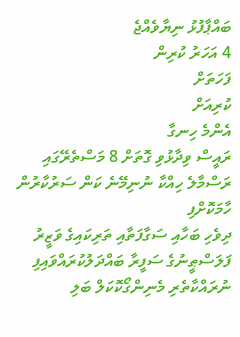ބައްޕާފުޅު ނިޔާވެއްޖެ
4 އަހަރު ކުރިން
ފަހަތަށް
ކުރިއަށް
އެންމެ ހިނގާ
ރައީސް ވިދާޅުވި ގޮތަށް 8 މަސްތެރޭގައި ރަސްމާލެ ހިއްކާ ނުނިމޭނެ ކަން ސަރުކާރުން ހާމަކޮށްފި
ދިވެހި ބަހާއި ސަގާފަތާއި ތަރިކައިގެ ވަޒީރު ފަލަސްޠީނުގެ ސަފީރާ ބައްދަލުކުރައްވައިފި
ނުރައްކާތެރި މެނިންގޯކޮކަލް ބަލި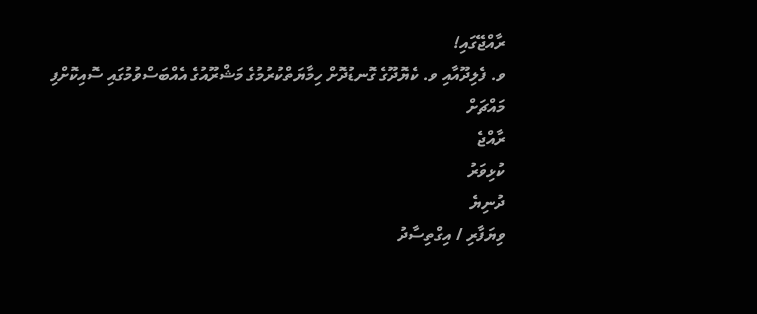ރާއްޖޭގައި!
ވ. ފެލިދޫއާއި ވ. ކެޔޮދޫގެ ގޮނޑުދޮށް ހިމާޔަތްކުރުމުގެ މަޝްރޫއުގެ އެއްބަސްވުމުގައި ސޮއިކޮށްފި
މައްޗަށް
ރާއްޖެ
ކުޅިވަރު
ދުނިޔެ
ވިޔަފާރި / އިގްތިސާދު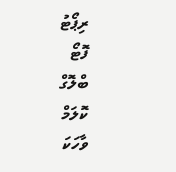ރިޕޯޓު
ފޮޓޯ
ބްލޮގް
ކޮލަމް
ވާހަކަ